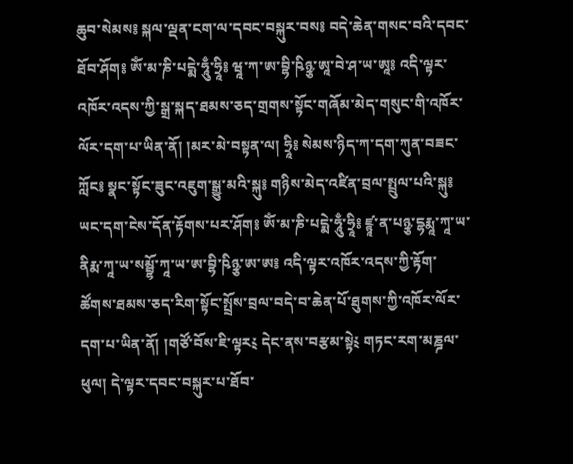ཆུབ་སེམས༔ སྐལ་ལྡན་ངག་ལ་དབང་བསྐུར་བས༔ བདེ་ཆེན་གསང་བའི་དབང་ཐོབ་ཤོག༔ ཨོཾ་མ་ཎི་པདྨེ་ཧཱུྃ་ཧྲཱི༔ ཝཱ་ཀ་ཨ་བྷི་ཥིཉྩ་ཨཱ་བེ་ཤ་ཡ་ཨཱ༔ འདི་ལྟར་འཁོར་འདས་ཀྱི་སྒྲ་སྐད་ཐམས་ཅད་གྲགས་སྟོང་གཞོམ་མེད་གསུང་གི་འཁོར་ལོར་དག་པ་ཡིན་ནོ། །མར་མེ་བསྟན་ལ། ཧྲཱི༔ སེམས་ཉིད་ཀ་དག་ཀུན་བཟང་ཀློང༔ སྣང་སྟོང་ཟུང་འཇུག་སྒྱུ་མའི་སྐུ༔ གཉིས་མེད་འཛིན་བྲལ་སྤྲུལ་པའི་སྐུ༔ ཡང་དག་ངེས་དོན་རྟོགས་པར་ཤོག༔ ཨོཾ་མ་ཎི་པདྨེ་ཧཱུྃ་ཧྲཱི༔ ཛྙཱ་ན་པཉྩ་དྷརྨཱ་ཀཱ་ཡ་ནིརྨ་ཀཱ་ཡ་སམྦྷོ་ཀཱ་ཡ་ཨ་བྷི་ཥིཉྩ་ཨ་ཨ༔ འདི་ལྟར་འཁོར་འདས་ཀྱི་རྟོག་ཚོགས་ཐམས་ཅད་རིག་སྟོང་སྤྲོས་བྲལ་བདེ་བ་ཆེན་པོ་ཐུགས་ཀྱི་འཁོར་ལོར་དག་པ་ཡིན་ནོ། །གཙོ་བོས་ཇི་ལྟར༴ དེང་ནས་བརྩམ་སྟེ༴ གཏང་རག་མཎྜལ་ཕུལ། དེ་ལྟར་དབང་བསྐུར་པ་ཐོབ་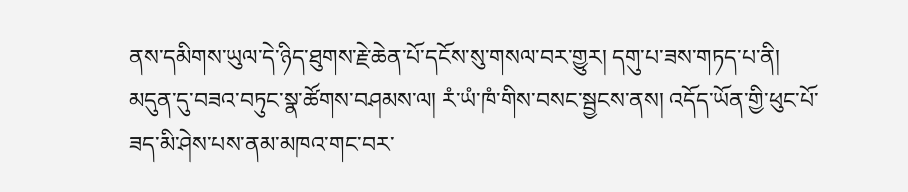ནས་དམིགས་ཡུལ་དེ་ཉིད་ཐུགས་རྗེ་ཆེན་པོ་དངོས་སུ་གསལ་བར་གྱུར། དགུ་པ་ཟས་གཏད་པ་ནི། མདུན་དུ་བཟའ་བཏུང་སྣ་ཚོགས་བཤམས་ལ། རཾ་ཡཾ་ཁཾ་གིས་བསང་སྦྱངས་ནས། འདོད་ཡོན་གྱི་ཕུང་པོ་ཟད་མི་ཤེས་པས་ནམ་མཁའ་གང་བར་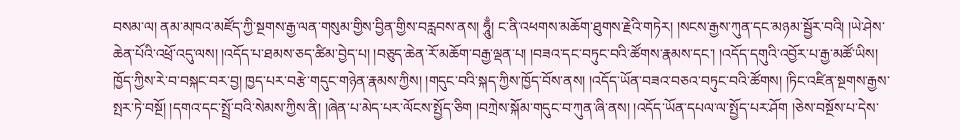བསམ་ལ། ནམ་མཁའ་མཛོད་ཀྱི་སྔགས་རྒྱ་ལན་གསུམ་གྱིས་བྱིན་གྱིས་བརླབས་ནས། ཧཱུྃ། ང་ནི་འཕགས་མཆོག་ཐུགས་རྗེའི་གཏེར། །སངས་རྒྱས་ཀུན་དང་མཉམ་སྦྱོར་བའི། །ཡེ་ཤེས་ཆེན་པོའི་འཕྲོ་འདུ་ལས། །འདོད་པ་ཐམས་ཅད་ཚིམ་བྱེད་པ། །བཅུད་ཆེན་རོ་མཆོག་བརྒྱ་ལྡན་པ། །བཟའ་དང་བཏུང་བའི་ཚོགས་རྣམས་དང་། །འདོད་དགུའི་འབྱོར་པ་རྒྱ་མཚོ་ཡིས། ཁྱོད་ཀྱིས་རེ་བ་བསྐང་བར་བྱ། ཁྱད་པར་བརྩེ་གདུང་གཉེན་རྣམས་ཀྱིས། །གདུང་བའི་སྐད་ཀྱིས་ཁྱོད་བོས་ནས། །འདོད་ཡོན་བཟའ་བཅའ་བཏུང་བའི་ཚོགས། །ཏིང་འཛིན་སྔགས་རྒྱས་སྤར་ཏེ་བསྔོ། །དགའ་དང་སྤྲོ་བའི་སེམས་ཀྱིས་ནི། །ཞེན་པ་མེད་པར་ལོངས་སྤྱོད་ཅིག །བཀྲེས་སྐོམ་གདུང་བ་ཀུན་ཞི་ནས། །འདོད་ཡོན་དཔལ་ལ་སྤྱོད་པར་ཤོག །ཅེས་བསྔོས་པ་དེས་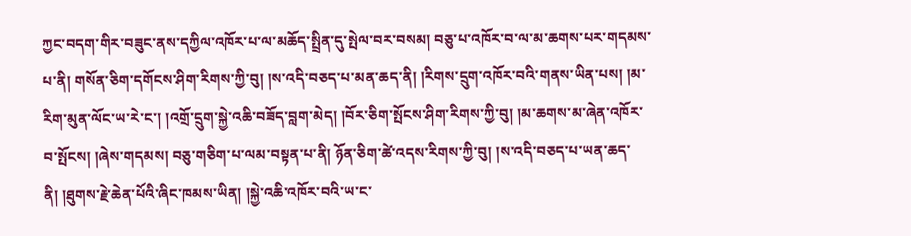ཀྱང་བདག་གིར་བཟུང་ནས་དཀྱིལ་འཁོར་པ་ལ་མཆོད་སྤྲིན་དུ་སྤེལ་བར་བསམ། བཅུ་པ་འཁོར་བ་ལ་མ་ཆགས་པར་གདམས་པ་ནི། གསོན་ཅིག་དགོངས་ཤིག་རིགས་ཀྱི་བུ། །ས་འདི་བཅད་པ་མན་ཆད་ནི། །རིགས་དྲུག་འཁོར་བའི་གནས་ཡིན་པས། །མ་རིག་མུན་ལོང་ཡ་རེ་ང་། །འགྲོ་དྲུག་སྐྱེ་འཆི་བཟོད་བླག་མེད། །བོར་ཅིག་སྤོངས་ཤིག་རིགས་ཀྱི་བུ། །མ་ཆགས་མ་ཞེན་འཁོར་བ་སྤོངས། །ཞེས་གདམས། བཅུ་གཅིག་པ་ལམ་བསྟན་པ་ནི། ཉོན་ཅིག་ཚེ་འདས་རིགས་ཀྱི་བུ། །ས་འདི་བཅད་པ་ཡན་ཆད་ནི། །ཐུགས་རྗེ་ཆེན་པོའི་ཞིང་ཁམས་ཡིན། །སྐྱེ་འཆི་འཁོར་བའི་ཡ་ང་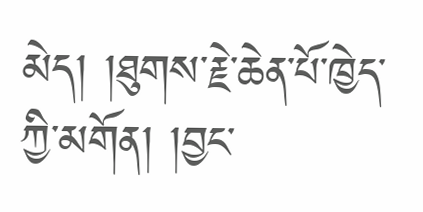མེད། །ཐུགས་རྗེ་ཆེན་པོ་ཁྱེད་ཀྱི་མགོན། །བྱང་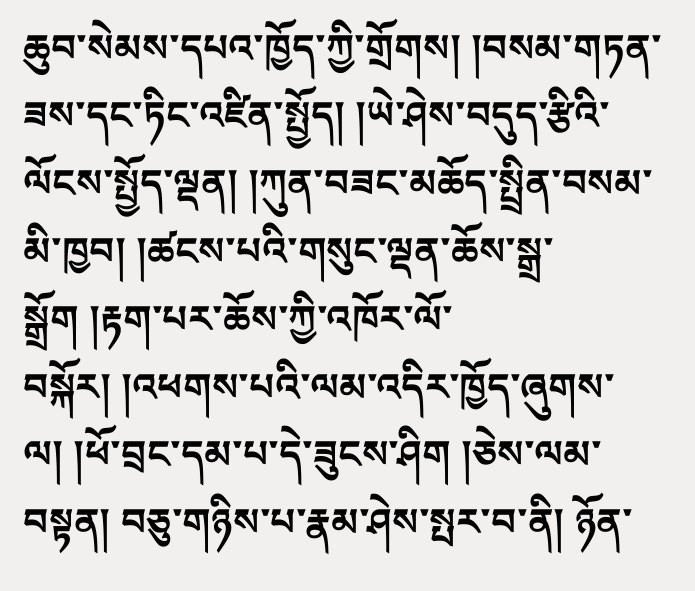ཆུབ་སེམས་དཔའ་ཁྱོད་ཀྱི་གྲོགས། །བསམ་གཏན་ཟས་དང་ཏིང་འཛིན་སྤྱོད། །ཡེ་ཤེས་བདུད་རྩིའི་ལོངས་སྤྱོད་ལྡན། །ཀུན་བཟང་མཆོད་སྤྲིན་བསམ་མི་ཁྱབ། །ཚངས་པའི་གསུང་ལྡན་ཆོས་སྒྲ་སྒྲོག །རྟག་པར་ཆོས་ཀྱི་འཁོར་ལོ་བསྐོར། །འཕགས་པའི་ལམ་འདིར་ཁྱོད་ཞུགས་ལ། །ཕོ་བྲང་དམ་པ་དེ་ཟུངས་ཤིག །ཅེས་ལམ་བསྟན། བཅུ་གཉིས་པ་རྣམ་ཤེས་སྤར་བ་ནི། ཉོན་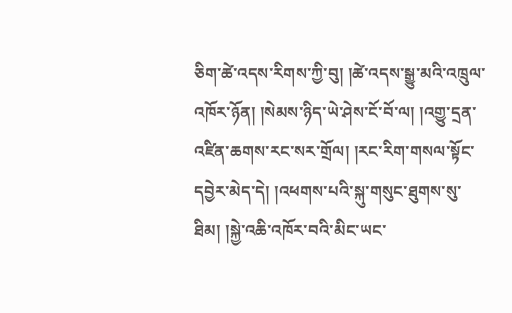ཅིག་ཚེ་འདས་རིགས་ཀྱི་བུ། །ཚེ་འདས་སྒྱུ་མའི་འཁྲུལ་འཁོར་ཉོན། །སེམས་ཉིད་ཡེ་ཤེས་ངོ་བོ་ལ། །འགྱུ་དྲན་འཛིན་ཆགས་རང་སར་གྲོལ། །རང་རིག་གསལ་སྟོང་དབྱེར་མེད་དེ། །འཕགས་པའི་སྐུ་གསུང་ཐུགས་སུ་ཐིམ། །སྐྱེ་འཆི་འཁོར་བའི་མིང་ཡང་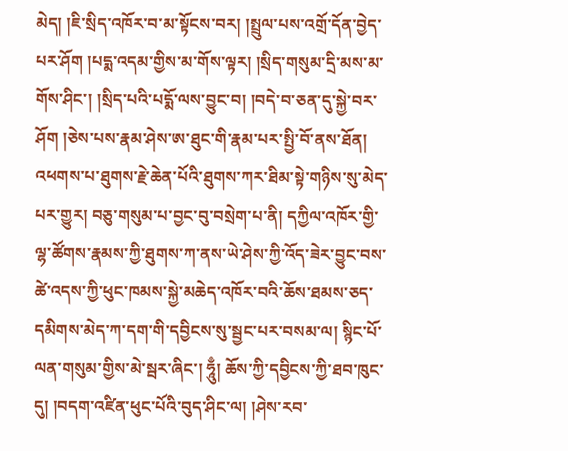མེད། །ཇི་སྲིད་འཁོར་བ་མ་སྟོངས་བར། །སྤྲུལ་པས་འགྲོ་དོན་བྱེད་པར་ཤོག །པདྨ་འདམ་གྱིས་མ་གོས་ལྟར། །སྲིད་གསུམ་དྲི་མས་མ་གོས་ཤིང་། །སྲིད་པའི་པདྨོ་ལས་བྱུང་བ། །བདེ་བ་ཅན་དུ་སྐྱེ་བར་ཤོག །ཅེས་པས་རྣམ་ཤེས་ཨ་ཐུང་གི་རྣམ་པར་སྤྱི་བོ་ནས་ཐོན། འཕགས་པ་ཐུགས་རྗེ་ཆེན་པོའི་ཐུགས་ཀར་ཐིམ་སྟེ་གཉིས་སུ་མེད་པར་གྱུར། བཅུ་གསུམ་པ་བྱང་བུ་བསྲེག་པ་ནི། དཀྱིལ་འཁོར་གྱི་ལྷ་ཚོགས་རྣམས་ཀྱི་ཐུགས་ཀ་ནས་ཡེ་ཤེས་ཀྱི་འོད་ཟེར་བྱུང་བས་ཚེ་འདས་ཀྱི་ཕུང་ཁམས་སྐྱེ་མཆེད་འཁོར་བའི་ཆོས་ཐམས་ཅད་དམིགས་མེད་ཀ་དག་གི་དབྱིངས་སུ་སྦྱང་པར་བསམ་ལ། སྙིང་པོ་ལན་གསུམ་གྱིས་མེ་སྦར་ཞིང་། ཧཱུྃ། ཆོས་ཀྱི་དབྱིངས་ཀྱི་ཐབ་ཁུང་དུ། །བདག་འཛིན་ཕུང་པོའི་བུད་ཤིང་ལ། །ཤེས་རབ་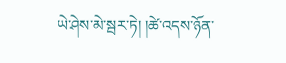ཡེ་ཤེས་མེ་སྦར་ཏེ། །ཚེ་འདས་ཉོན་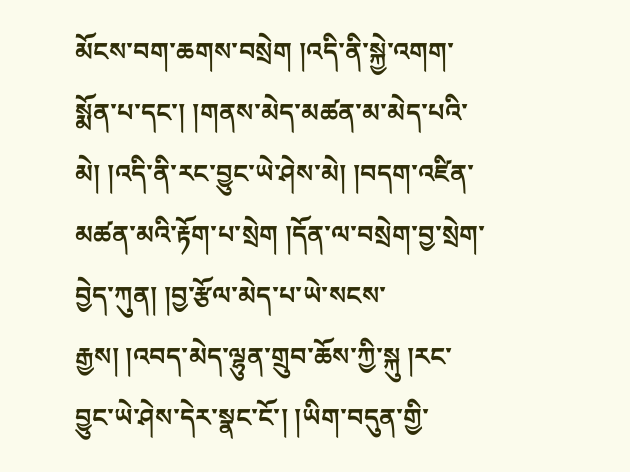མོངས་བག་ཆགས་བསྲེག །འདི་ནི་སྐྱེ་འགག་སྨོན་པ་དང་། །གནས་མེད་མཚན་མ་མེད་པའི་མེ། །འདི་ནི་རང་བྱུང་ཡེ་ཤེས་མེ། །བདག་འཛིན་མཚན་མའི་རྟོག་པ་སྲེག །དོན་ལ་བསྲེག་བྱ་སྲེག་བྱེད་ཀུན། །བྱ་རྩོལ་མེད་པ་ཡེ་སངས་རྒྱས། །འབད་མེད་ལྷུན་གྲུབ་ཆོས་ཀྱི་སྐུ །རང་བྱུང་ཡེ་ཤེས་དེར་སྣང་ངོ་། །ཡིག་བདུན་གྱི་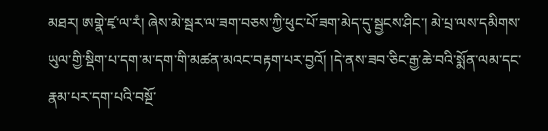མཐར། ཨགྣེ་ཛྭ་ལ་རཾ། ཞེས་མེ་སྦར་ལ་ཟག་བཅས་ཀྱི་ཕུང་པོ་ཟག་མེད་དུ་སྦྱངས་ཤིང་། མེ་པྲ་ལས་དམིགས་ཡུལ་གྱི་སྡིག་པ་དག་མ་དག་གི་མཚན་མའང་བརྟག་པར་བྱའོ། །དེ་ནས་ཟབ་ཅིང་རྒྱ་ཆེ་བའི་སྨོན་ལམ་དང་རྣམ་པར་དག་པའི་བསྔོ་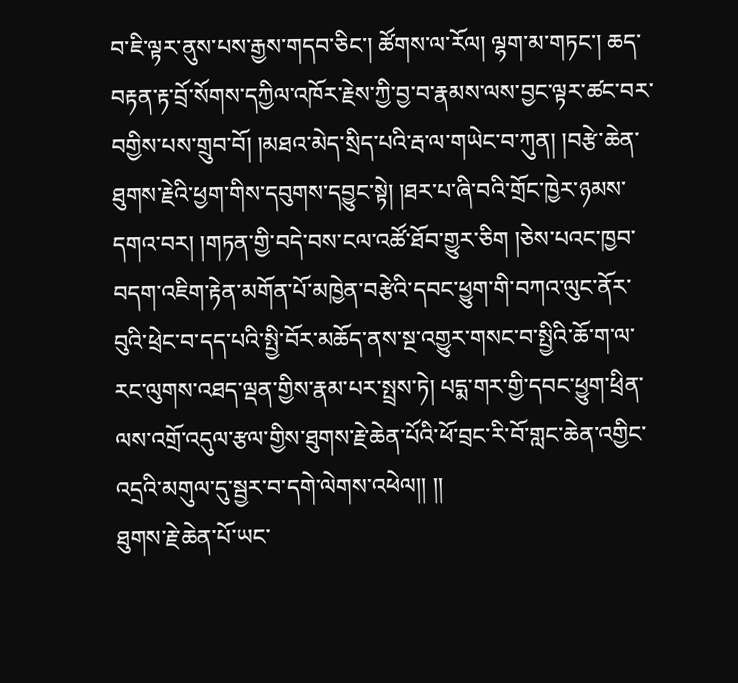བ་ཇི་ལྟར་ནུས་པས་རྒྱས་གདབ་ཅིང་། ཚོགས་ལ་རོལ། ལྷག་མ་གཏང་། ཆད་བརྟན་རྟ་བྲོ་སོགས་དཀྱིལ་འཁོར་རྗེས་ཀྱི་བྱ་བ་རྣམས་ལས་བྱང་ལྟར་ཚང་བར་བགྱིས་པས་གྲུབ་བོ། །མཐའ་མེད་སྲིད་པའི་རྦ་ལ་གཡེང་བ་ཀུན། །བརྩེ་ཆེན་ཐུགས་རྗེའི་ཕྱག་གིས་དབུགས་དབྱུང་སྟེ། །ཐར་པ་ཞི་བའི་གྲོང་ཁྱེར་ཉམས་དགའ་བར། །གཏན་གྱི་བདེ་བས་ངལ་འཚོ་ཐོབ་གྱུར་ཅིག །ཅེས་པའང་ཁྱབ་བདག་འཇིག་རྟེན་མགོན་པོ་མཁྱེན་བརྩེའི་དབང་ཕྱུག་གི་བཀའ་ལུང་ནོར་བུའི་ཕྲེང་བ་དད་པའི་སྤྱི་བོར་མཆོད་ནས་སྔ་འགྱུར་གསང་བ་སྤྱིའི་ཆོ་ག་ལ་རང་ལུགས་འཐད་ལྡན་གྱིས་རྣམ་པར་སྤྲས་ཏེ། པདྨ་གར་གྱི་དབང་ཕྱུག་ཕྲིན་ལས་འགྲོ་འདུལ་རྩལ་གྱིས་ཐུགས་རྗེ་ཆེན་པོའི་ཕོ་བྲང་རི་བོ་གླང་ཆེན་འགྱིང་འདྲའི་མགུལ་དུ་སྦྱར་བ་དགེ་ལེགས་འཕེལ།། །།
ཐུགས་རྗེ་ཆེན་པོ་ཡང་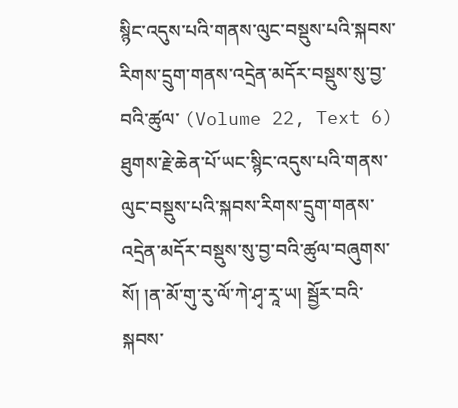སྙིང་འདུས་པའི་གནས་ལུང་བསྡུས་པའི་སྐབས་རིགས་དྲུག་གནས་འདྲེན་མདོར་བསྡུས་སུ་བྱ་བའི་ཚུལ་ (Volume 22, Text 6)
ཐུགས་རྗེ་ཆེན་པོ་ཡང་སྙིང་འདུས་པའི་གནས་ལུང་བསྡུས་པའི་སྐབས་རིགས་དྲུག་གནས་འདྲེན་མདོར་བསྡུས་སུ་བྱ་བའི་ཚུལ་བཞུགས་སོ། །ན་མོ་གུ་རུ་ལོ་ཀེ་ཤྭ་རཱ་ཡ། སྦྱོར་བའི་སྐབས་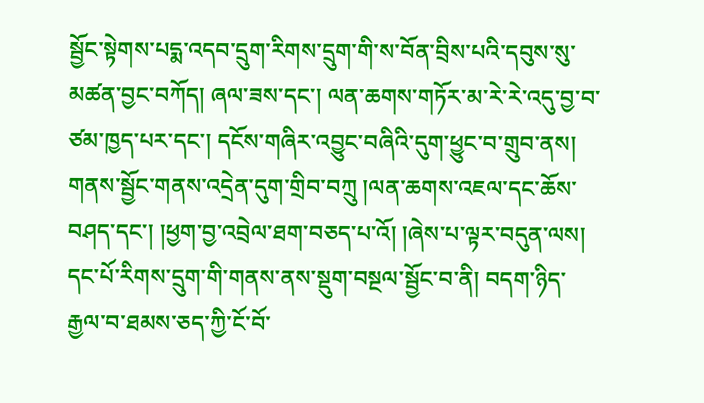སྦྱོང་སྟེགས་པདྨ་འདབ་དྲུག་རིགས་དྲུག་གི་ས་བོན་བྲིས་པའི་དབུས་སུ་མཚན་བྱང་བཀོད། ཞལ་ཟས་དང་། ལན་ཆགས་གཏོར་མ་རེ་རེ་འདུ་བྱ་བ་ཙམ་ཁྱད་པར་དང་། དངོས་གཞིར་འབྱུང་བཞིའི་དུག་ཕྱུང་བ་གྲུབ་ནས། གནས་སྦྱོང་གནས་འདྲེན་དུག་གྲིབ་བཀྲུ །ལན་ཆགས་འཇལ་དང་ཆོས་བཤད་དང་། །ཕྱག་བྱ་འབྲེལ་ཐག་བཅད་པ་འོ། །ཞེས་པ་ལྟར་བདུན་ལས། དང་པོ་རིགས་དྲུག་གི་གནས་ནས་སྡུག་བསྔལ་སྦྱོང་བ་ནི། བདག་ཉིད་རྒྱལ་བ་ཐམས་ཅད་ཀྱི་ངོ་བོ་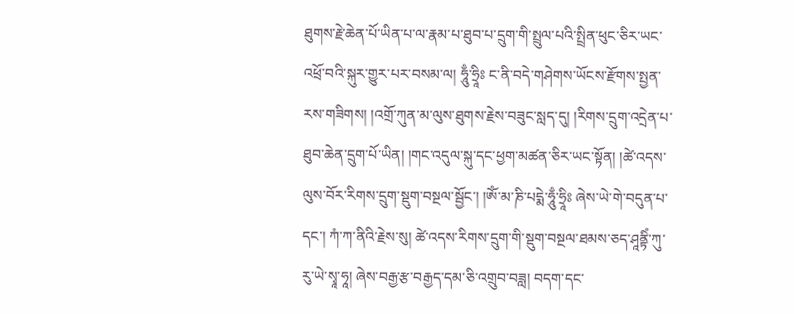ཐུགས་རྗེ་ཆེན་པོ་ཡིན་པ་ལ་རྣམ་པ་ཐུབ་པ་དྲུག་གི་སྤྲུལ་པའི་སྤྲིན་ཕུང་ཅིར་ཡང་འཕྲོ་བའི་སྐུར་གྱུར་པར་བསམ་ལ། ཧཱུྃ་ཧྲཱིཿ ང་ནི་བདེ་གཤེགས་ཡོངས་རྫོགས་སྤྱན་རས་གཟིགས། །འགྲོ་ཀུན་མ་ལུས་ཐུགས་རྗེས་བཟུང་སླད་དུ། །རིགས་དྲུག་འདྲེན་པ་ཐུབ་ཆེན་དྲུག་པོ་ཡིན། །གང་འདུལ་སྐུ་དང་ཕྱག་མཚན་ཅིར་ཡང་སྟོན། །ཚེ་འདས་ལུས་བོར་རིགས་དྲུག་སྡུག་བསྔལ་སྦྱོང་། །ཨོཾ་མ་ཎི་པདྨེ་ཧཱུྃ་ཧྲཱིཿ ཞེས་ཡེ་གེ་བདུན་པ་དང་། ཀཾ་ཀ་ནིའི་རྗེས་སུ། ཚེ་འདས་རིགས་དྲུག་གི་སྡུག་བསྔལ་ཐམས་ཅད་ཤཱནྟིཾ་ཀུ་རུ་ཡེ་སྭཱ་ཧཱ། ཞེས་བརྒྱ་རྩ་བརྒྱད་དམ་ཅི་འགྲུབ་བཟླ། བདག་དང་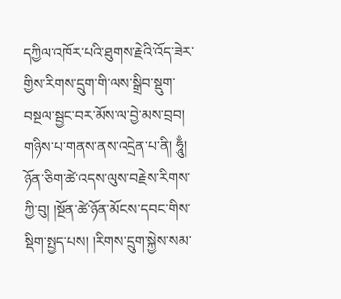དཀྱིལ་འཁོར་པའི་ཐུགས་རྗེའི་འོད་ཟེར་གྱིས་རིགས་དྲུག་གི་ལས་སྒྲིབ་སྡུག་བསྔལ་སྦྱང་བར་མོས་ལ་བྱེ་མས་བྲབ། གཉིས་པ་གནས་ནས་འདྲེན་པ་ནི། ཧཱུྃ། ཉོན་ཅིག་ཚེ་འདས་ལུས་བརྗེས་རིགས་ཀྱི་བུ། །སྔོན་ཚེ་ཉོན་མོངས་དབང་གིས་སྡིག་སྤྱད་པས། །རིགས་དྲུག་སྐྱེས་སམ་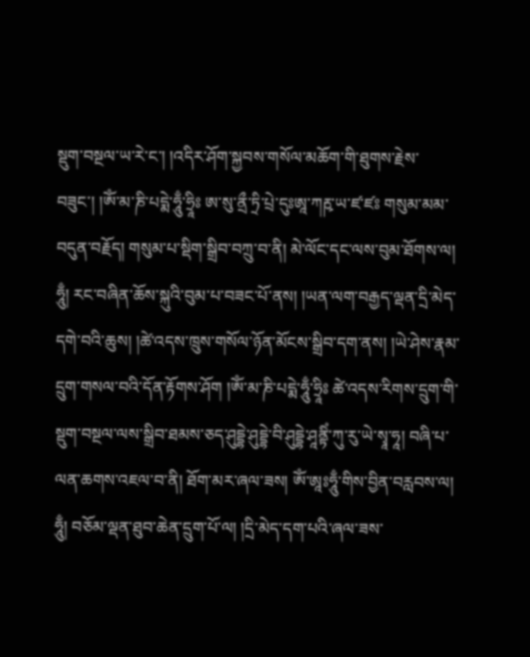སྡུག་བསྔལ་ཡ་རེ་ང་། །འདིར་ཤོག་སྐྱབས་གསོལ་མཆོག་གི་ཐུགས་རྗེས་བཟུང་། །ཨོཾ་མ་ཎི་པདྨེ་ཧཱུྃ་ཧྲཱིཿ ཨ་སུ་ནྲྀ་ཏྲི་པྲེ་དུཿཨཱ་ཀརྵ་ཡ་ཛ་ཛཿ གསུམ་མམ་བདུན་བརྗོད། གསུམ་པ་སྡིག་སྒྲིབ་བཀྲུ་བ་ནི། མེ་ལོང་དང་ལས་བུམ་ཐོགས་ལ། ཧཱུྃ། རང་བཞིན་ཆོས་སྐུའི་བུམ་པ་བཟང་པོ་ནས། །ཡན་ལག་བརྒྱད་ལྡན་དྲི་མེད་དགེ་བའི་ཆུས། །ཚེ་འདས་ཁྲུས་གསོལ་ཉོན་མོངས་སྒྲིབ་དག་ནས། །ཡེ་ཤེས་རྣམ་དྲུག་གསལ་བའི་དོན་རྟོགས་ཤོག །ཨོཾ་མ་ཎི་པདྨེ་ཧཱུྃ་ཧྲཱིཿ ཚེ་འདས་རིགས་དྲུག་གི་སྡུག་བསྔལ་ལས་སྒྲིབ་ཐམས་ཅད་ཤུདྡྷེ་ཤུདྡྷེ་བི་ཤུདྡྷེ་ཤཱནྟིཾ་ཀུ་རུ་ཡེ་སྭཱ་ཧཱ། བཞི་པ་ལན་ཆགས་འཇལ་བ་ནི། ཐོག་མར་ཞལ་ཟས། ཨོཾ་ཨཱཿཧཱུྃ་གིས་བྱིན་བརླབས་ལ། ཧཱུྃ། བཅོམ་ལྡན་ཐུབ་ཆེན་དྲུག་པོ་ལ། །དྲི་མེད་དག་པའི་ཞལ་ཟས་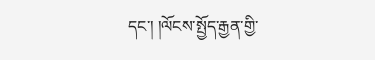དང་། །ལོངས་སྤྱོད་རྒྱན་གྱི་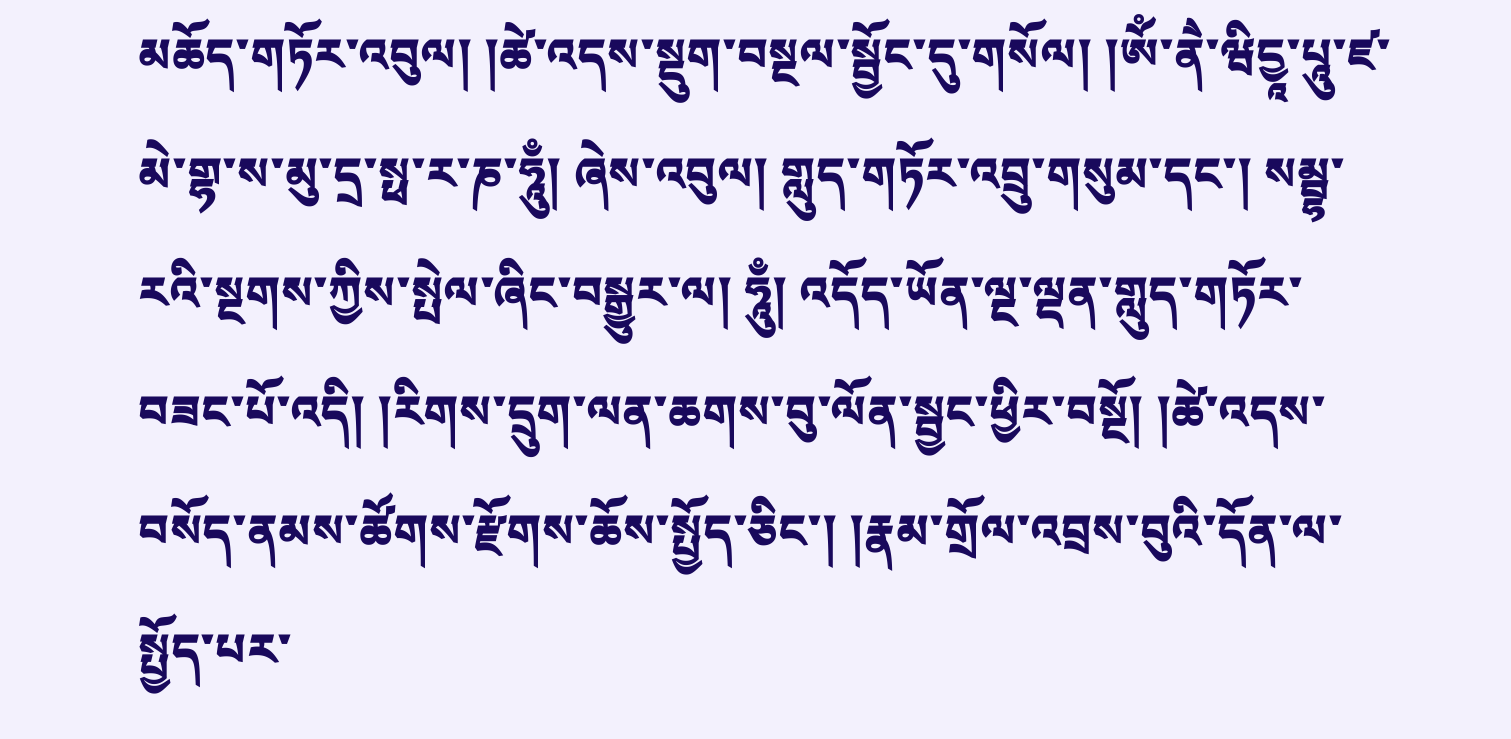མཆོད་གཏོར་འབུལ། །ཚེ་འདས་སྡུག་བསྔལ་སྦྱོང་དུ་གསོལ། །ཨོཾ་ནཻ་ཝིདྱཱ་པཱུ་ཛ་མེ་གྷ་ས་མུ་དྲ་སྥ་ར་ཎ་ཧཱུྃ། ཞེས་འབུལ། གླུད་གཏོར་འབྲུ་གསུམ་དང་། སམྦྷ་རའི་སྔགས་ཀྱིས་སྤེལ་ཞིང་བསྒྱུར་ལ། ཧཱུྃ། འདོད་ཡོན་ལྔ་ལྡན་གླུད་གཏོར་བཟང་པོ་འདི། །རིགས་དྲུག་ལན་ཆགས་བུ་ལོན་སྦྱང་ཕྱིར་བསྔོ། །ཚེ་འདས་བསོད་ནམས་ཚོགས་རྫོགས་ཆོས་སྤྱོད་ཅིང་། །རྣམ་གྲོལ་འབྲས་བུའི་དོན་ལ་སྤྱོད་པར་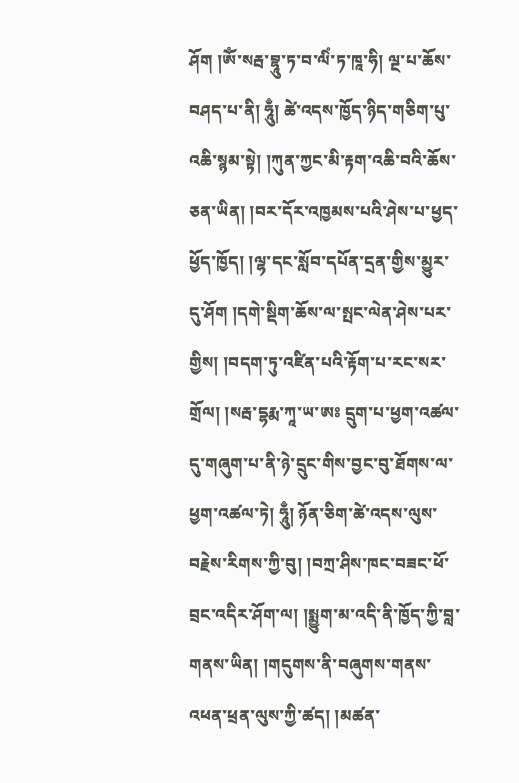ཤོག །ཨོཾ་སརྦ་བྷཱུ་ཏ་བ་ལིཾ་ཏ་ཁཱ་ཧི། ལྔ་པ་ཆོས་བཤད་པ་ནི། ཧཱུྃ། ཚེ་འདས་ཁྱོད་ཉིད་གཅིག་པུ་འཆི་སྙམ་སྟེ། །ཀུན་ཀྱང་མི་རྟག་འཆི་བའི་ཆོས་ཅན་ཡིན། །བར་དོར་འཁྱམས་པའི་ཤེས་པ་ཕྱད་ཕྱོད་ཁྱོད། །ལྷ་དང་སློབ་དཔོན་དྲན་གྱིས་མྱུར་དུ་ཤོག །དགེ་སྡིག་ཆོས་ལ་སྤང་ལེན་ཤེས་པར་གྱིས། །བདག་ཏུ་འཛིན་པའི་རྟོག་པ་རང་སར་གྲོལ། །སརྦ་དྷརྨ་ཀཱ་ཡ་ཨཿ དྲུག་པ་ཕྱག་འཚལ་དུ་གཞུག་པ་ནི་ཉེ་དྲུང་གིས་བྱང་བུ་ཐོགས་ལ་ཕྱག་འཚལ་ཏེ། ཧཱུྃ། ཉོན་ཅིག་ཚེ་འདས་ལུས་བརྗེས་རིགས་ཀྱི་བུ། །བཀྲ་ཤིས་ཁང་བཟང་ཕོ་བྲང་འདིར་ཤོག་ལ། །སྨྱུག་མ་འདི་ནི་ཁྱོད་ཀྱི་བླ་གནས་ཡིན། །གདུགས་ནི་བཞུགས་གནས་འཕན་ཕྲན་ལུས་ཀྱི་ཚད། །མཚན་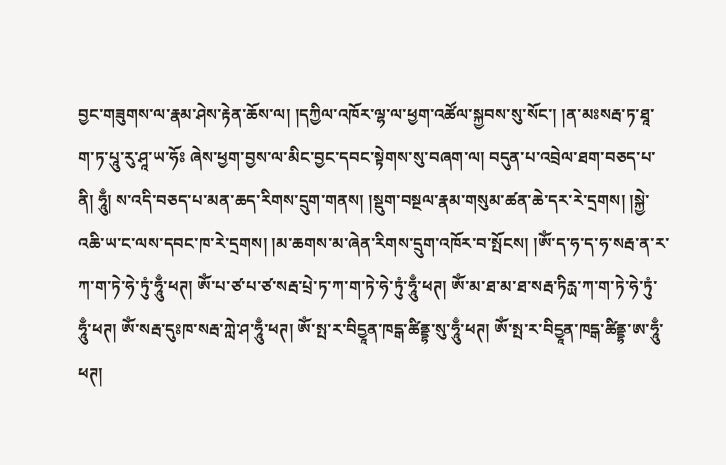བྱང་གཟུགས་ལ་རྣམ་ཤེས་རྟེན་ཆོས་ལ། །དཀྱིལ་འཁོར་ལྷ་ལ་ཕྱག་འཚོལ་སྐྱབས་སུ་སོང་། །ན་མཿསརྦ་ཏ་ཐཱ་ག་ཏ་པཱུ་རུ་ཤཱ་ཡ་ཧོཿ ཞེས་ཕྱག་བྱས་ལ་མིང་བྱང་དབང་སྟེགས་སུ་བཞག་ལ། བདུན་པ་འབྲེལ་ཐག་བཅད་པ་ནི། ཧཱུྃ། ས་འདི་བཅད་པ་མན་ཆད་རིགས་དྲུག་གནས། །སྡུག་བསྔལ་རྣམ་གསུམ་ཚན་ཆེ་དར་རེ་དྲགས། །སྐྱེ་འཆི་ཡ་ང་ལས་དབང་ཁ་རེ་དྲགས། །མ་ཆགས་མ་ཞེན་རིགས་དྲུག་འཁོར་བ་སྤོངས། །ཨོཾ་ད་ཧ་ད་ཧ་སརྦ་ན་ར་ཀ་ག་ཏེ་ཧེ་ཏུཾ་ཧཱུྃ་ཕཊ། ཨོཾ་པ་ཙ་པ་ཙ་སརྦ་པྲེ་ཏ་ཀ་ག་ཏེ་ཧེ་ཏུཾ་ཧཱུྃ་ཕཊ། ཨོཾ་མ་ཐ་མ་ཐ་སརྦ་ཏིརྻ་ཀ་ག་ཏེ་ཧེ་ཏུཾ་ཧཱུྃ་ཕཊ། ཨོཾ་སརྦ་དུཿཁ་སརྦ་ཀླེ་ཤ་ཧཱུྃ་ཕཊ། ཨོཾ་སྤ་ར་བིདྱཱན་ཁདྒ་ཚིནྡྷ་སུ་ཧཱུྃ་ཕཊ། ཨོཾ་སྤ་ར་བིདྱཱན་ཁདྒ་ཚིནྡྷ་ཨ་ཧཱུྃ་ཕཊ།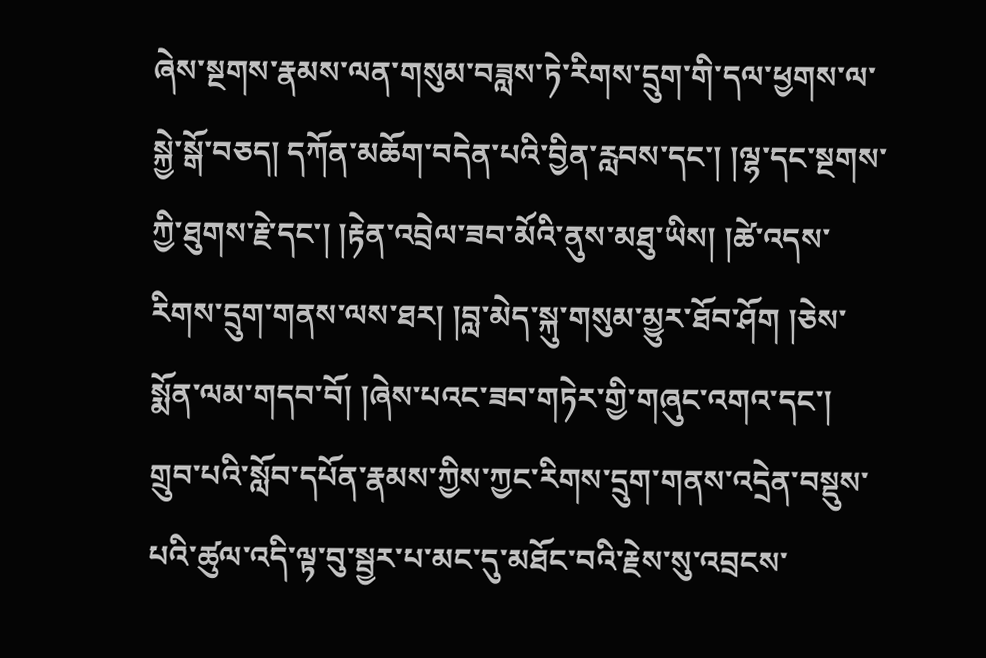ཞེས་སྔགས་རྣམས་ལན་གསུམ་བཟླས་ཏེ་རིགས་དྲུག་གི་དལ་ཕྱགས་ལ་སྐྱེ་སྒོ་བཅད། དཀོན་མཆོག་བདེན་པའི་བྱིན་རླབས་དང་། །ལྷ་དང་སྔགས་ཀྱི་ཐུགས་རྗེ་དང་། །རྟེན་འབྲེལ་ཟབ་མོའི་ནུས་མཐུ་ཡིས། །ཚེ་འདས་རིགས་དྲུག་གནས་ལས་ཐར། །བླ་མེད་སྐུ་གསུམ་མྱུར་ཐོབ་ཤོག །ཅེས་སྨོན་ལམ་གདབ་བོ། །ཞེས་པའང་ཟབ་གཏེར་གྱི་གཞུང་འགའ་དང་། གྲུབ་པའི་སློབ་དཔོན་རྣམས་ཀྱིས་ཀྱང་རིགས་དྲུག་གནས་འདྲེན་བསྡུས་པའི་ཚུལ་འདི་ལྟ་བུ་སྦྱར་པ་མང་དུ་མཐོང་བའི་རྗེས་སུ་འབྲངས་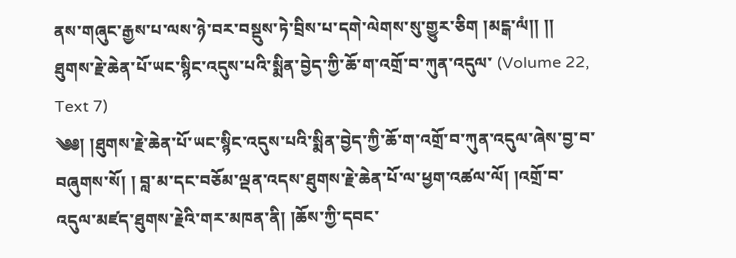ནས་གཞུང་རྒྱས་པ་ལས་ཉེ་བར་བསྡུས་ཏེ་བྲིས་པ་དགེ་ལེགས་སུ་གྱུར་ཅིག །མངྒ་ལཾ།། །།
ཐུགས་རྗེ་ཆེན་པོ་ཡང་སྙིང་འདུས་པའི་སྨིན་བྱེད་ཀྱི་ཆོ་ག་འགྲོ་བ་ཀུན་འདུལ་ (Volume 22, Text 7)
༄༅། །ཐུགས་རྗེ་ཆེན་པོ་ཡང་སྙིང་འདུས་པའི་སྨིན་བྱེད་ཀྱི་ཆོ་ག་འགྲོ་བ་ཀུན་འདུལ་ཞེས་བྱ་བ་བཞུགས་སོ། ། བླ་མ་དང་བཅོམ་ལྡན་འདས་ཐུགས་རྗེ་ཆེན་པོ་ལ་ཕྱག་འཚལ་ལོ། །འགྲོ་བ་འདུལ་མཛད་ཐུགས་རྗེའི་གར་མཁན་ནི། །ཆོས་ཀྱི་དབང་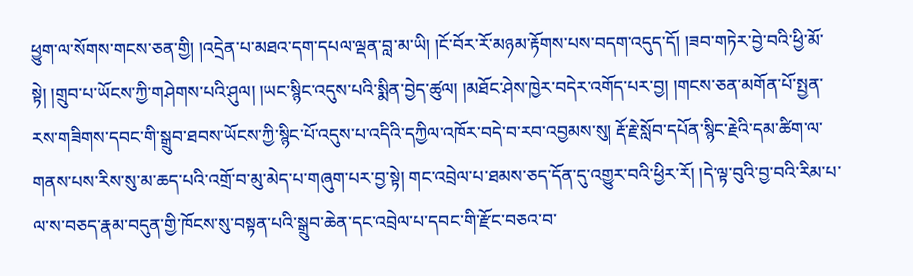ཕྱུག་ལ་སོགས་གངས་ཅན་གྱི། །འདྲེན་པ་མཐའ་དག་དཔལ་ལྡན་བླ་མ་ཡི། །ངོ་བོར་རོ་མཉམ་རྟོགས་པས་བདག་འདུད་དོ། །ཟབ་གཏེར་བྱེ་བའི་ཕྱི་མོ་སྟེ། །གྲུབ་པ་ཡོངས་ཀྱི་གཤེགས་པའི་ཤུལ། །ཡང་སྙིང་འདུས་པའི་སྨིན་བྱེད་ཚུལ། །མཐོང་ཤེས་ཁྱེར་བདེར་འགོད་པར་བྱ། །གངས་ཅན་མགོན་པོ་སྤྱན་རས་གཟིགས་དབང་གི་སྒྲུབ་ཐབས་ཡོངས་ཀྱི་སྙིང་པོ་འདུས་པ་འདིའི་དཀྱིལ་འཁོར་བདེ་བ་རབ་འབྱམས་སུ། རྡོ་རྗེ་སློབ་དཔོན་སྙིང་རྗེའི་དམ་ཚིག་ལ་གནས་པས་རིས་སུ་མ་ཆད་པའི་འགྲོ་བ་མུ་མེད་པ་གཞུག་པར་བྱ་སྟེ། གང་འབྲེལ་པ་ཐམས་ཅད་དོན་དུ་འགྱུར་བའི་ཕྱིར་རོ། །དེ་ལྟ་བུའི་བྱ་བའི་རིམ་པ་ལ་ས་བཅད་རྣམ་བདུན་གྱི་ཁོངས་སུ་བསྟན་པའི་སྒྲུབ་ཆེན་དང་འབྲེལ་པ་དབང་གི་རྫོང་བཅའ་བ་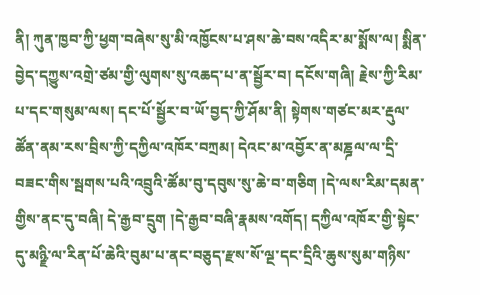ནི། ཀུན་ཁྱབ་ཀྱི་ཕྱག་བཞེས་སུ་མི་འཁྱོངས་པ་ཤས་ཆེ་བས་འདིར་མ་སྨོས་ལ། སྨིན་བྱེད་དཀྱུས་འགྲེ་ཙམ་གྱི་ལུགས་སུ་འཆད་པ་ན་སྦྱོར་བ། དངོས་གཞི། རྗེས་ཀྱི་རིམ་པ་དང་གསུམ་ལས། དང་པོ་སྦྱོར་བ་ཡོ་བྱད་ཀྱི་ཤོམ་ནི། སྟེགས་གཙང་མར་རྡུལ་ཚོན་ནམ་རས་བྲིས་ཀྱི་དཀྱིལ་འཁོར་བཀྲམ། དེའང་མ་འབྱོར་ན་མཎྜལ་ལ་དྲི་བཟང་གིས་སྦགས་པའི་འབྲུའི་ཚོམ་བུ་དབུས་སུ་ཆེ་བ་གཅིག །དེ་ལས་རིམ་དམན་གྱིས་ནང་དུ་བཞི། དེ་རྒྱབ་དྲུག །དེ་རྒྱབ་བཞི་རྣམས་འགོད། དཀྱིལ་འཁོར་གྱི་སྟེང་དུ་མཉྫི་ལ་རིན་པོ་ཆེའི་བུམ་པ་ནང་བཅུད་རྫས་སོ་ལྔ་དང་དྲིའི་ཆུས་སུམ་གཉིས་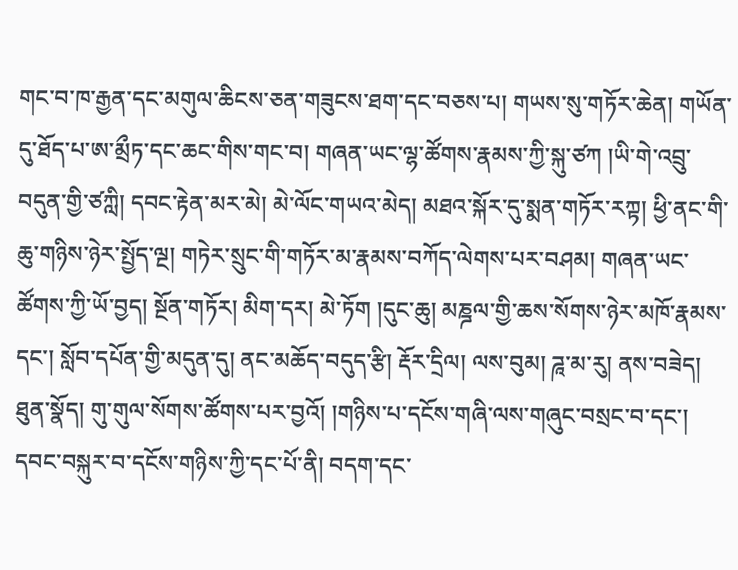གང་བ་ཁ་རྒྱན་དང་མགུལ་ཆིངས་ཅན་གཟུངས་ཐག་དང་བཅས་པ། གཡས་སུ་གཏོར་ཆེན། གཡོན་དུ་ཐོད་པ་ཨ་མྲྀཏ་དང་ཆང་གིས་གང་བ། གཞན་ཡང་ལྷ་ཚོགས་རྣམས་ཀྱི་སྐུ་ཙཀ །ཡི་གེ་འབྲུ་བདུན་གྱི་ཙཀླི། དབང་རྟེན་མར་མེ། མེ་ལོང་གཡའ་མེད། མཐའ་སྐོར་དུ་སྨན་གཏོར་རཀྟ། ཕྱི་ནང་གི་ཆུ་གཉིས་ཉེར་སྤྱོད་ལྔ། གཏེར་སྲུང་གི་གཏོར་མ་རྣམས་བཀོད་ལེགས་པར་བཤམ། གཞན་ཡང་ཚོགས་ཀྱི་ཡོ་བྱད། སྔོན་གཏོར། མིག་དར། མེ་ཏོག །དུང་ཆུ། མཎྜལ་གྱི་ཆས་སོགས་ཉེར་མཁོ་རྣམས་དང་། སློབ་དཔོན་གྱི་མདུན་དུ། ནང་མཆོད་བདུད་རྩི། རྡོར་དྲིལ། ལས་བུམ། ཌཱ་མ་རུ། ནས་བཟེད། ཐུན་སྣོད། གུ་གུལ་སོགས་ཚོགས་པར་བྱའོ། །གཉིས་པ་དངོས་གཞི་ལས་གཞུང་བསྲང་བ་དང་། དབང་བསྐུར་བ་དངོས་གཉིས་ཀྱི་དང་པོ་ནི། བདག་དང་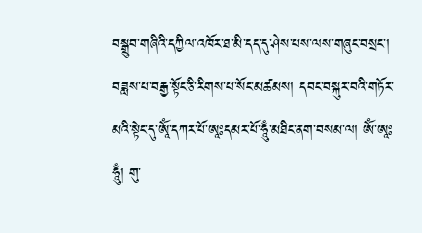བསྒྲུབ་གཞིའི་དཀྱིལ་འཁོར་ཐ་མི་དད་དུ་ཤེས་པས་ལས་གཞུང་བསྲང་། བཟླས་པ་བརྒྱ་སྟོང་ཅི་རིགས་པ་སོང་མཚམས། དབང་བསྐུར་བའི་གཏོར་མའི་སྟེང་དུ་ཨཱོཾ་དཀར་པོ་ཨཱཿདམར་པོ་ཧཱུྃ་མཐིང་ནག་བསམ་ལ། ཨོཾ་ཨཱཿཧཱུྃ། གུ་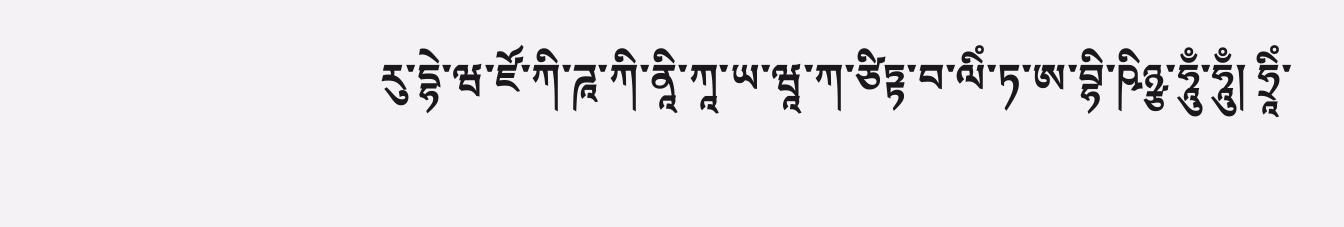རུ་དྷེ་ཝ་ཛོ་ཀི་ཌཱ་ཀི་ནཱི་ཀཱ་ཡ་ཝཱ་ཀ་ཙིཏྟ་བ་ལིཾ་ཏ་ཨ་བྷི་ཥིཉྩ་ཧཱུྃ་ཧཱུྃ། ཧྲཱིཾ་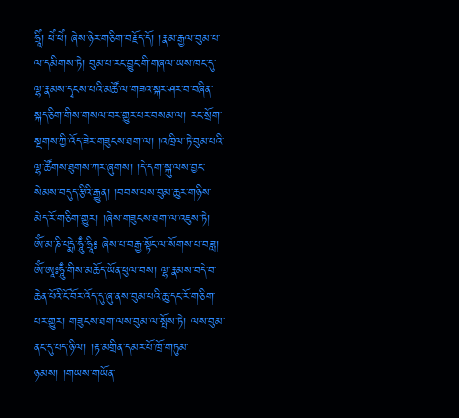ཧྲཱིཾ། ཕེཾ་ཕེཾ། ཞེས་ཉེར་གཅིག་བརྗོད་དོ། །རྣམ་རྒྱལ་བུམ་པ་ལ་དམིགས་ཏེ། བུམ་པ་རང་བྱུང་གི་གཞལ་ཡས་ཁང་དུ་ལྷ་རྣམས་དྭངས་པའི་མཚོ་ལ་གཟའ་སྐར་ཤར་བ་བཞིན་སྐད་ཅིག་གིས་གསལ་བར་གྱུར་པར་བསམ་ལ། རང་སྲོག་སྔགས་ཀྱི་འོད་ཟེར་གཟུངས་ཐག་ལ། །འཁྲིལ་ཏེ་བུམ་པའི་ལྷ་ཚོགས་ཐུགས་ཀར་ཞུགས། །དེ་དག་སྐུ་ལས་བྱང་སེམས་བདུད་རྩིའི་རྒྱུན། །བབས་པས་བུམ་ཆུར་གཉིས་མེད་རོ་གཅིག་གྱུར། །ཞེས་གཟུངས་ཐག་ལ་འཇུས་ཏེ། ཨོཾ་མ་ཎི་པདྨེ་ཧཱུྃ་ཧྲཱི༔ ཞེས་པ་བརྒྱ་སྟོང་ལ་སོགས་པ་བཟླ། ཨོཾ་ཨཱཿཧཱུྃ་གིས་མཆོད་ཡོན་ཕུལ་བས། ལྷ་རྣམས་བདེ་བ་ཆེན་པོའི་ངོ་བོར་འོད་དུ་ཞུ་ནས་བུམ་པའི་ཆུ་དང་རོ་གཅིག་པར་གྱུར། གཟུངས་ཐག་ལས་བུམ་ལ་སྤོས་ཏེ། ལས་བུམ་ནང་དུ་པད་ཉི་ལ། །རྟ་མགྲིན་དམར་པོ་ཁྲོ་གཏུམ་ཉམས། །གཡས་གཡོན་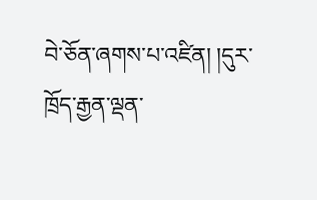བེ་ཅོན་ཞགས་པ་འཛིན། །དུར་ཁྲོད་རྒྱན་ལྡན་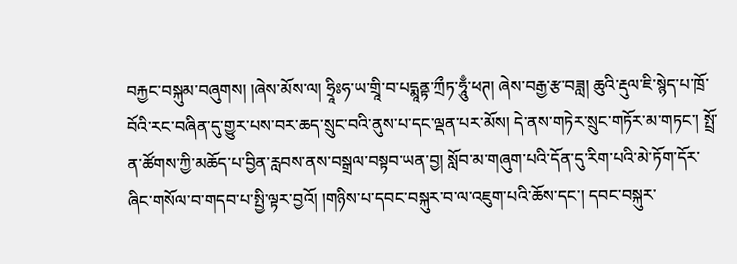བརྐྱང་བསྐུམ་བཞུགས། །ཞེས་མོས་ལ། ཧྲཱིཿཧ་ཡ་གྲཱི་བ་པདྨཱནྟ་ཀྲྀཏ་ཧཱུྃ་ཕཊ། ཞེས་བརྒྱ་རྩ་བཟླ། ཆུའི་རྡུལ་ཇི་སྙེད་པ་ཁྲོ་བོའི་རང་བཞིན་དུ་གྱུར་པས་བར་ཆད་སྲུང་བའི་ནུས་པ་དང་ལྡན་པར་མོས། དེ་ནས་གཏེར་སྲུང་གཏོར་མ་གཏང་། སྤྲོ་ན་ཚོགས་ཀྱི་མཆོད་པ་བྱིན་རླབས་ནས་བསྒྲལ་བསྟབ་ཡན་བྱ། སློབ་མ་གཞུག་པའི་དོན་དུ་རིག་པའི་མེ་ཏོག་དོར་ཞིང་གསོལ་བ་གདབ་པ་སྤྱི་ལྟར་བྱའོ། །གཉིས་པ་དབང་བསྐུར་བ་ལ་འཇུག་པའི་ཆོས་དང་། དབང་བསྐུར་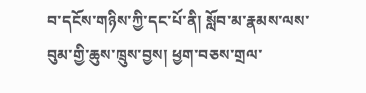བ་དངོས་གཉིས་ཀྱི་དང་པོ་ནི། སློབ་མ་རྣམས་ལས་བུམ་གྱི་ཆུས་ཁྲུས་བྱས། ཕྱག་བཅས་གྲལ་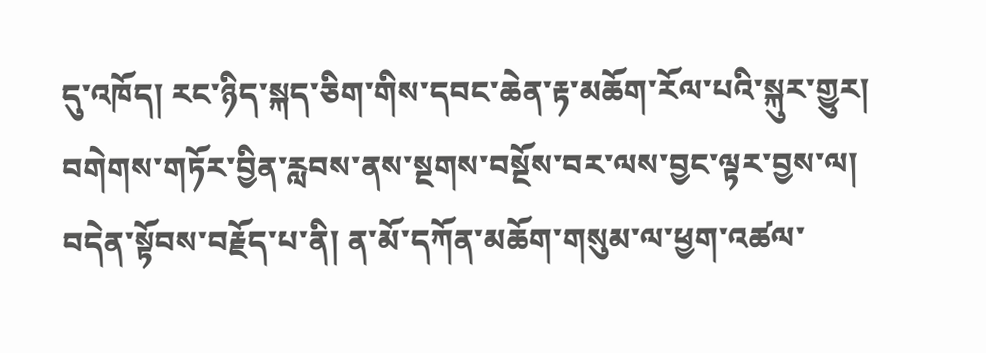དུ་འཁོད། རང་ཉིད་སྐད་ཅིག་གིས་དབང་ཆེན་རྟ་མཆོག་རོལ་པའི་སྐུར་གྱུར། བགེགས་གཏོར་བྱིན་རླབས་ནས་སྔགས་བསྔོས་བར་ལས་བྱང་ལྟར་བྱས་ལ། བདེན་སྟོབས་བརྗོད་པ་ནི། ན་མོ་དཀོན་མཆོག་གསུམ་ལ་ཕྱག་འཚལ་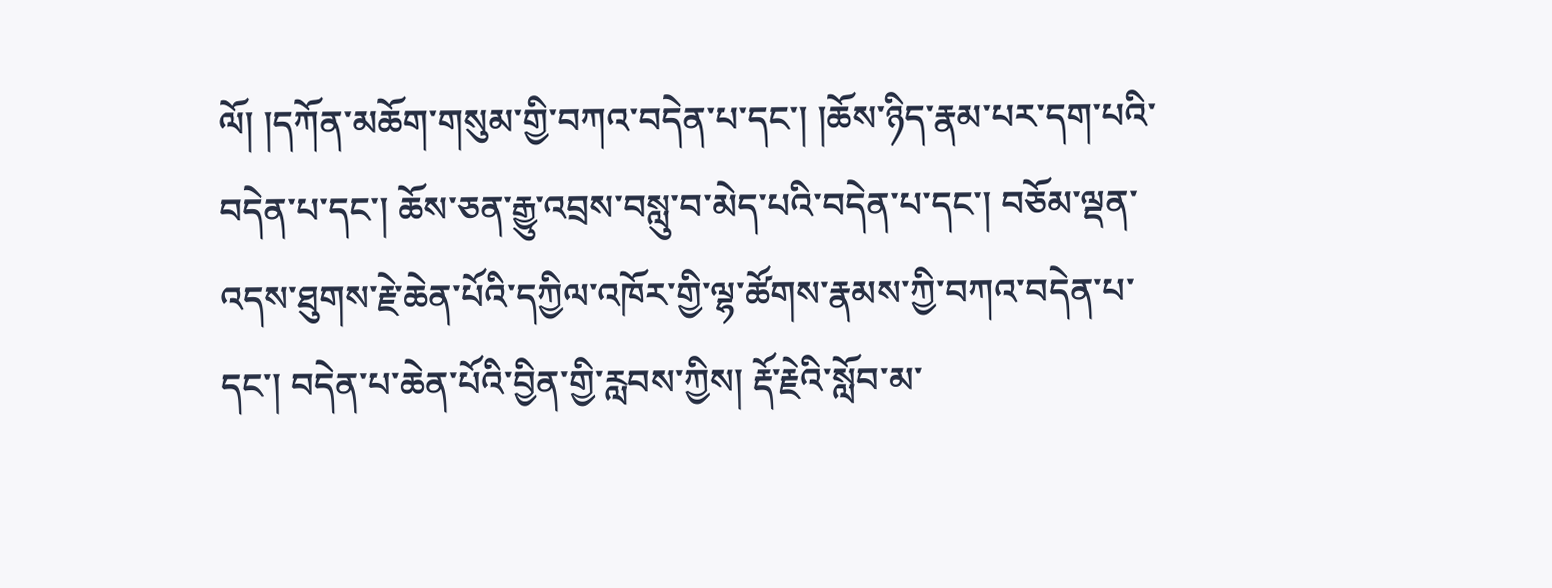ལོ། །དཀོན་མཆོག་གསུམ་གྱི་བཀའ་བདེན་པ་དང་། །ཆོས་ཉིད་རྣམ་པར་དག་པའི་བདེན་པ་དང་། ཆོས་ཅན་རྒྱུ་འབྲས་བསླུ་བ་མེད་པའི་བདེན་པ་དང་། བཅོམ་ལྡན་འདས་ཐུགས་རྗེ་ཆེན་པོའི་དཀྱིལ་འཁོར་གྱི་ལྷ་ཚོགས་རྣམས་ཀྱི་བཀའ་བདེན་པ་དང་། བདེན་པ་ཆེན་པོའི་བྱིན་གྱི་རླབས་ཀྱིས། རྡོ་རྗེའི་སློབ་མ་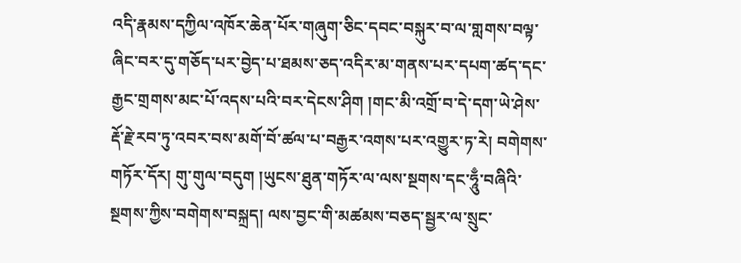འདི་རྣམས་དཀྱིལ་འཁོར་ཆེན་པོར་གཞུག་ཅིང་དབང་བསྐུར་བ་ལ་གླགས་བལྟ་ཞིང་བར་དུ་གཅོད་པར་བྱེད་པ་ཐམས་ཅད་འདིར་མ་གནས་པར་དཔག་ཚད་དང་རྒྱང་གྲགས་མང་པོ་འདས་པའི་བར་དེངས་ཤིག །གང་མི་འགྲོ་བ་དེ་དག་ཡེ་ཤེས་རྡོ་རྗེ་རབ་ཏུ་འབར་བས་མགོ་བོ་ཚལ་པ་བརྒྱར་འགས་པར་འགྱུར་ཏ་རེ། བགེགས་གཏོར་དོར། གུ་གུལ་བདུག །ཡུངས་ཐུན་གཏོར་ལ་ལས་སྔགས་དང་ཧཱུྃ་བཞིའི་སྔགས་ཀྱིས་བགེགས་བསྐྲད། ལས་བྱང་གི་མཚམས་བཅད་སྦྱར་ལ་སྲུང་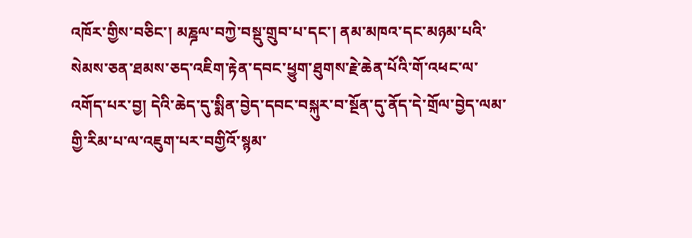འཁོར་གྱིས་བཅིང་། མཎྜལ་བཀྱེ་བསྡུ་གྲུབ་པ་དང་། ནམ་མཁའ་དང་མཉམ་པའི་སེམས་ཅན་ཐམས་ཅད་འཇིག་རྟེན་དབང་ཕྱུག་ཐུགས་རྗེ་ཆེན་པོའི་གོ་འཕང་ལ་འགོད་པར་བྱ། དེའི་ཆེད་དུ་སྨིན་བྱེད་དབང་བསྐུར་བ་སྔོན་དུ་ནོད་དེ་གྲོལ་བྱེད་ལམ་གྱི་རིམ་པ་ལ་འཇུག་པར་བགྱིའོ་སྙམ་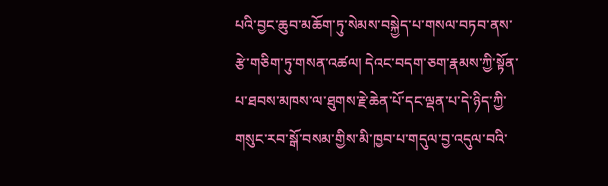པའི་བྱང་ཆུབ་མཆོག་ཏུ་སེམས་བསྐྱེད་པ་གསལ་བཏབ་ནས་རྩེ་གཅིག་ཏུ་གསན་འཚལ། དེའང་བདག་ཅག་རྣམས་ཀྱི་སྟོན་པ་ཐབས་མཁས་ལ་ཐུགས་རྗེ་ཆེན་པོ་དང་ལྡན་པ་དེ་ཉིད་ཀྱི་གསུང་རབ་སྒོ་བསམ་གྱིས་མི་ཁྱབ་པ་གདུལ་བྱ་འདུལ་བའི་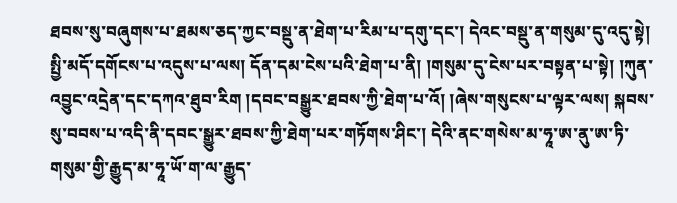ཐབས་སུ་བཞུགས་པ་ཐམས་ཅད་ཀྱང་བསྡུ་ན་ཐེག་པ་རིམ་པ་དགུ་དང་། དེའང་བསྡུ་ན་གསུམ་དུ་འདུ་སྟེ། སྤྱི་མདོ་དགོངས་པ་འདུས་པ་ལས། དོན་དམ་ངེས་པའི་ཐེག་པ་ནི། །གསུམ་དུ་ངེས་པར་བསྟན་པ་སྟེ། །ཀུན་འབྱུང་འདྲེན་དང་དཀའ་ཐུབ་རིག །དབང་བསྒྱུར་ཐབས་ཀྱི་ཐེག་པ་འོ། །ཞེས་གསུངས་པ་ལྟར་ལས། སྐབས་སུ་བབས་པ་འདི་ནི་དབང་སྒྱུར་ཐབས་ཀྱི་ཐེག་པར་གཏོགས་ཤིང་། དེའི་ནང་གསེས་མ་ཧཱ་ཨ་ནུ་ཨ་ཏི་གསུམ་གྱི་རྒྱུད་མ་ཧཱ་ཡོ་ག་ལ་རྒྱུད་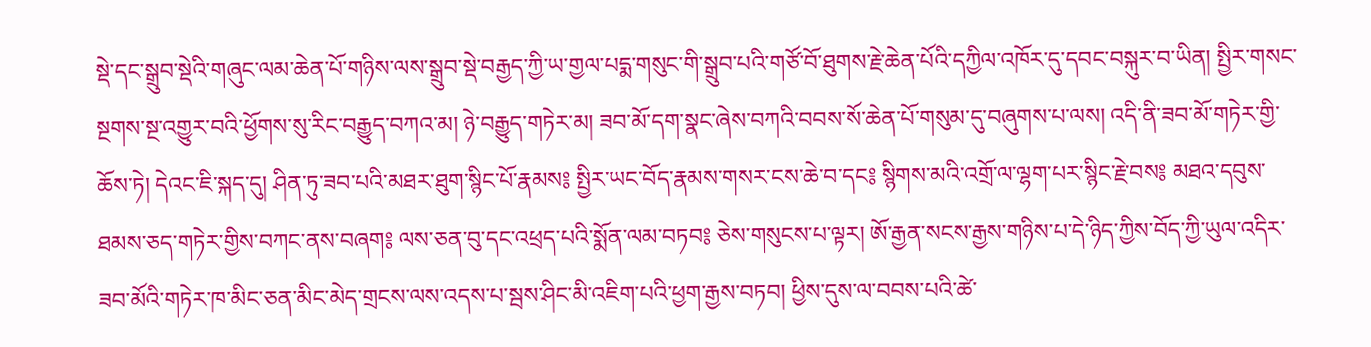སྡེ་དང་སྒྲུབ་སྡེའི་གཞུང་ལམ་ཆེན་པོ་གཉིས་ལས་སྒྲུབ་སྡེ་བརྒྱད་ཀྱི་ཡ་གྱལ་པདྨ་གསུང་གི་སྒྲུབ་པའི་གཙོ་བོ་ཐུགས་རྗེ་ཆེན་པོའི་དཀྱིལ་འཁོར་དུ་དབང་བསྐུར་བ་ཡིན། སྤྱིར་གསང་སྔགས་སྔ་འགྱུར་བའི་ཕྱོགས་སུ་རིང་བརྒྱུད་བཀའ་མ། ཉེ་བརྒྱུད་གཏེར་མ། ཟབ་མོ་དག་སྣང་ཞེས་བཀའི་བབས་སོ་ཆེན་པོ་གསུམ་དུ་བཞུགས་པ་ལས། འདི་ནི་ཟབ་མོ་གཏེར་གྱི་ཆོས་ཏེ། དེའང་ཇི་སྐད་དུ། ཤིན་ཏུ་ཟབ་པའི་མཐར་ཐུག་སྙིང་པོ་རྣམས༔ སྤྱིར་ཡང་བོད་རྣམས་གསར་ངས་ཆེ་བ་དང༔ སྙིགས་མའི་འགྲོ་ལ་ལྷག་པར་སྙིང་རྗེ་བས༔ མཐའ་དབུས་ཐམས་ཅད་གཏེར་གྱིས་བཀང་ནས་བཞག༔ ལས་ཅན་བུ་དང་འཕྲད་པའི་སྨོན་ལམ་བཏབ༔ ཅེས་གསུངས་པ་ལྟར། ཨོ་རྒྱན་སངས་རྒྱས་གཉིས་པ་དེ་ཉིད་ཀྱིས་བོད་ཀྱི་ཡུལ་འདིར་ཟབ་མོའི་གཏེར་ཁ་མིང་ཅན་མིང་མེད་གྲངས་ལས་འདས་པ་སྦས་ཤིང་མི་འཇིག་པའི་ཕྱག་རྒྱས་བཏབ། ཕྱིས་དུས་ལ་བབས་པའི་ཚེ་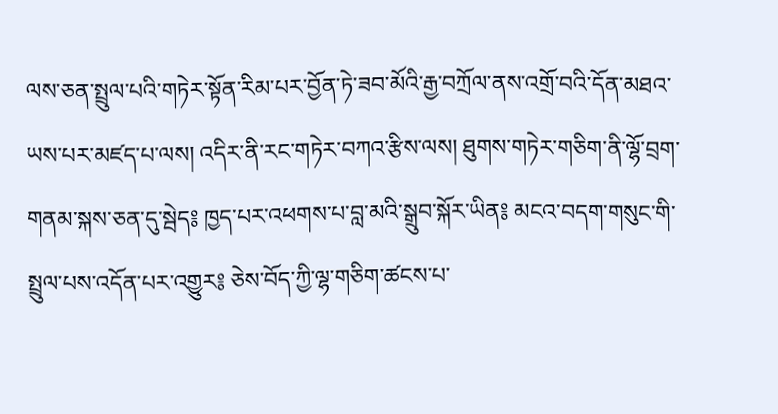ལས་ཅན་སྤྲུལ་པའི་གཏེར་སྟོན་རིམ་པར་བྱོན་ཏེ་ཟབ་མོའི་རྒྱ་བཀྲོལ་ནས་འགྲོ་བའི་དོན་མཐའ་ཡས་པར་མཛད་པ་ལས། འདིར་ནི་རང་གཏེར་བཀའ་རྩིས་ལས། ཐུགས་གཏེར་གཅིག་ནི་ལྷོ་བྲག་གནམ་སྐས་ཅན་དུ་སྦེད༔ ཁྱད་པར་འཕགས་པ་བླ་མའི་སྒྲུབ་སྐོར་ཡིན༔ མངའ་བདག་གསུང་གི་སྤྲུལ་པས་འདོན་པར་འགྱུར༔ ཅེས་བོད་ཀྱི་ལྷ་གཅིག་ཚངས་པ་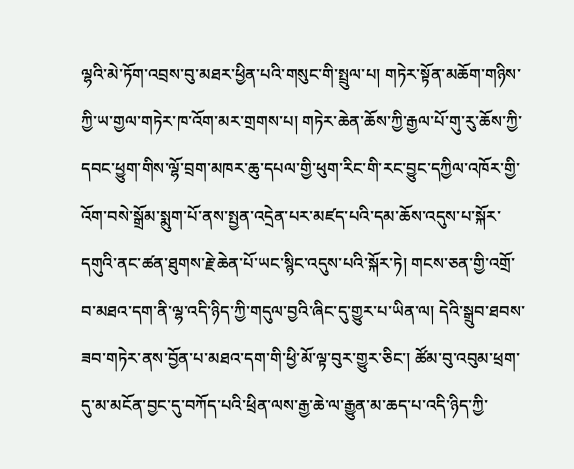ལྷའི་མེ་ཏོག་འབྲས་བུ་མཐར་ཕྱིན་པའི་གསུང་གི་སྤྲུལ་པ། གཏེར་སྟོན་མཆོག་གཉིས་ཀྱི་ཡ་གྱལ་གཏེར་ཁ་འོག་མར་གྲགས་པ། གཏེར་ཆེན་ཆོས་ཀྱི་རྒྱལ་པོ་གུ་རུ་ཆོས་ཀྱི་དབང་ཕྱུག་གིས་ལྷོ་བྲག་མཁར་ཆུ་དཔལ་གྱི་ཕུག་རིང་གི་རང་བྱུང་དཀྱིལ་འཁོར་གྱི་འོག་བསེ་སྒྲོམ་སྨུག་པོ་ནས་སྤྱན་འདྲེན་པར་མཛད་པའི་དམ་ཆོས་འདུས་པ་སྐོར་དགུའི་ནང་ཚན་ཐུགས་རྗེ་ཆེན་པོ་ཡང་སྙིང་འདུས་པའི་སྐོར་ཏེ། གངས་ཅན་གྱི་འགྲོ་བ་མཐའ་དག་ནི་ལྷ་འདི་ཉིད་ཀྱི་གདུལ་བྱའི་ཞིང་དུ་གྱུར་པ་ཡིན་ལ། དེའི་སྒྲུབ་ཐབས་ཟབ་གཏེར་ནས་བྱོན་པ་མཐའ་དག་གི་ཕྱི་མོ་ལྟ་བུར་གྱུར་ཅིང་། ཚོམ་བུ་འབུམ་ཕྲག་དུ་མ་མངོན་བྱང་དུ་བཀོད་པའི་ཕྲིན་ལས་རྒྱ་ཆེ་ལ་རྒྱུན་མ་ཆད་པ་འདི་ཉིད་ཀྱི་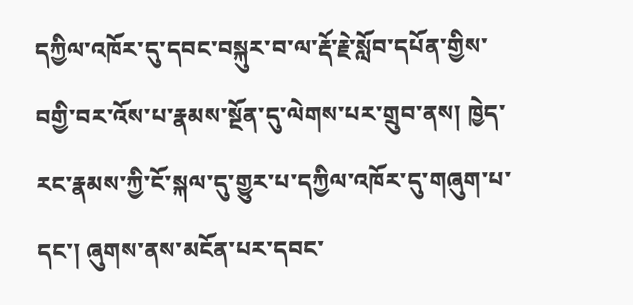དཀྱིལ་འཁོར་དུ་དབང་བསྐུར་བ་ལ་རྡོ་རྗེ་སློབ་དཔོན་གྱིས་བགྱི་བར་འོས་པ་རྣམས་སྔོན་དུ་ལེགས་པར་གྲུབ་ནས། ཁྱེད་རང་རྣམས་ཀྱི་ངོ་སྐལ་དུ་གྱུར་པ་དཀྱིལ་འཁོར་དུ་གཞུག་པ་དང་། ཞུགས་ནས་མངོན་པར་དབང་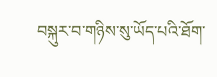བསྐུར་བ་གཉིས་སུ་ཡོད་པའི་ཐོག་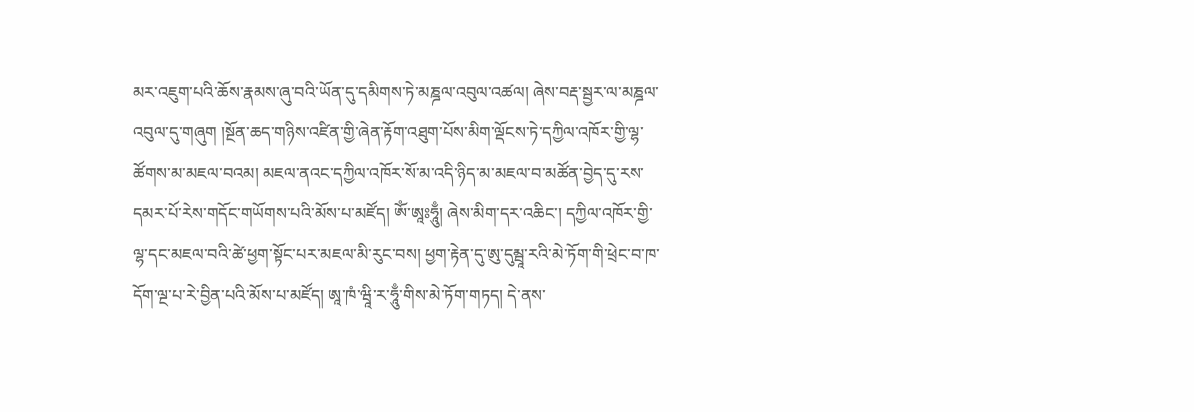མར་འཇུག་པའི་ཆོས་རྣམས་ཞུ་བའི་ཡོན་དུ་དམིགས་ཏེ་མཎྜལ་འབུལ་འཚལ། ཞེས་བརྡ་སྦྱར་ལ་མཎྜལ་འབུལ་དུ་གཞུག །སྔོན་ཆད་གཉིས་འཛིན་གྱི་ཞེན་རྟོག་འཐུག་པོས་མིག་ལྡོངས་ཏེ་དཀྱིལ་འཁོར་གྱི་ལྷ་ཚོགས་མ་མཇལ་བའམ། མཇལ་ནའང་དཀྱིལ་འཁོར་སོ་མ་འདི་ཉིད་མ་མཇལ་བ་མཚོན་བྱེད་དུ་རས་དམར་པོ་རེས་གདོང་གཡོགས་པའི་མོས་པ་མཛོད། ཨོཾ་ཨཱཿཧཱུྃ། ཞེས་མིག་དར་འཆིང་། དཀྱིལ་འཁོར་གྱི་ལྷ་དང་མཇལ་བའི་ཚེ་ཕྱག་སྟོང་པར་མཇལ་མི་རུང་བས། ཕྱག་རྟེན་དུ་ཨུ་དུམྦཱ་རའི་མེ་ཏོག་གི་ཕྲེང་བ་ཁ་དོག་ལྔ་པ་རེ་བྱིན་པའི་མོས་པ་མཛོད། ཨཱ་ཁཾ་ཝཱི་ར་ཧཱུྃ་གིས་མེ་ཏོག་གཏད། དེ་ནས་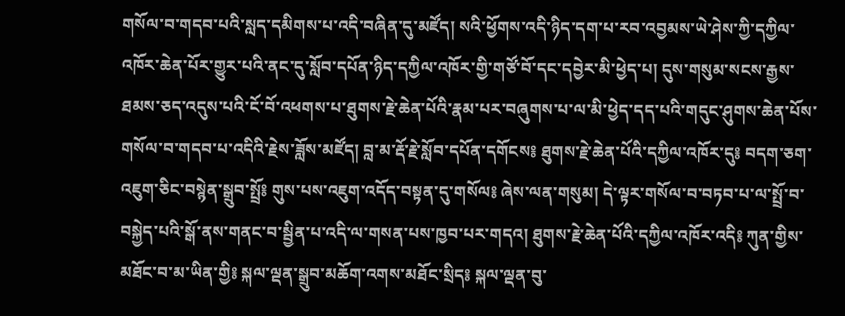གསོལ་བ་གདབ་པའི་སླད་དམིགས་པ་འདི་བཞིན་དུ་མཛོད། སའི་ཕྱོགས་འདི་ཉིད་དག་པ་རབ་འབྱམས་ཡེ་ཤེས་ཀྱི་དཀྱིལ་འཁོར་ཆེན་པོར་གྱུར་པའི་ནང་དུ་སློབ་དཔོན་ཉིད་དཀྱིལ་འཁོར་གྱི་གཙོ་བོ་དང་དབྱེར་མི་ཕྱེད་པ། དུས་གསུམ་སངས་རྒྱས་ཐམས་ཅད་འདུས་པའི་ངོ་བོ་འཕགས་པ་ཐུགས་རྗེ་ཆེན་པོའི་རྣམ་པར་བཞུགས་པ་ལ་མི་ཕྱེད་དད་པའི་གདུང་ཤུགས་ཆེན་པོས་གསོལ་བ་གདབ་པ་འདིའི་རྗེས་ཟློས་མཛོད། བླ་མ་རྡོ་རྗེ་སློབ་དཔོན་དགོངས༔ ཐུགས་རྗེ་ཆེན་པོའི་དཀྱིལ་འཁོར་དུ༔ བདག་ཅག་འཇུག་ཅིང་བསྙེན་སྒྲུབ་སྤྲོ༔ གུས་པས་འཇུག་འདོད་བསྟན་དུ་གསོལ༔ ཞེས་ལན་གསུམ། དེ་ལྟར་གསོལ་བ་བཏབ་པ་ལ་སྤྲོ་བ་བསྐྱེད་པའི་སྒོ་ནས་གནང་བ་སྦྱིན་པ་འདི་ལ་གསན་པས་ཁྱབ་པར་གདའ། ཐུགས་རྗེ་ཆེན་པོའི་དཀྱིལ་འཁོར་འདི༔ ཀུན་གྱིས་མཐོང་བ་མ་ཡིན་གྱི༔ སྐལ་ལྡན་སྒྲུབ་མཆོག་འགས་མཐོང་སྲིད༔ སྐལ་ལྡན་བུ་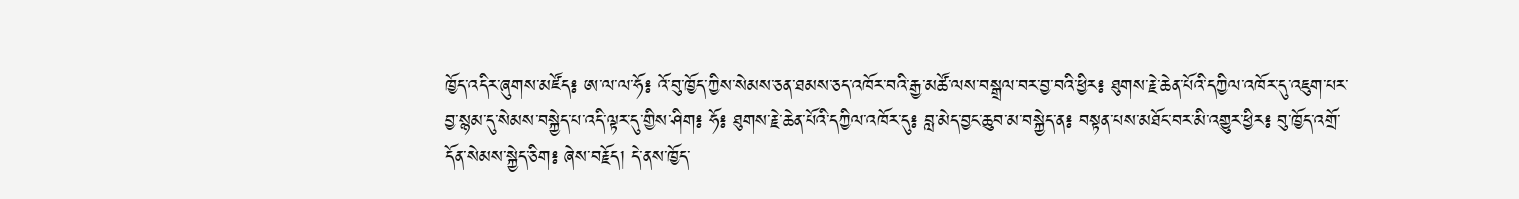ཁྱོད་འདིར་ཞུགས་མཛོད༔ ཨ་ལ་ལ་ཧོ༔ འོ་བུ་ཁྱོད་ཀྱིས་སེམས་ཅན་ཐམས་ཅད་འཁོར་བའི་རྒྱ་མཚོ་ལས་བསྒྲལ་བར་བྱ་བའི་ཕྱིར༔ ཐུགས་རྗེ་ཆེན་པོའི་དཀྱིལ་འཁོར་དུ་འཇུག་པར་བྱ་སྙམ་དུ་སེམས་བསྐྱེད་པ་འདི་ལྟར་དུ་གྱིས་ཤིག༔ ཧོ༔ ཐུགས་རྗེ་ཆེན་པོའི་དཀྱིལ་འཁོར་དུ༔ བླ་མེད་བྱང་ཆུབ་མ་བསྐྱེད་ན༔ བསྟན་པས་མཐོང་བར་མི་འགྱུར་ཕྱིར༔ བུ་ཁྱོད་འགྲོ་དོན་སེམས་སྐྱེད་ཅིག༔ ཞེས་བརྗོད། དེ་ནས་ཁྱོད་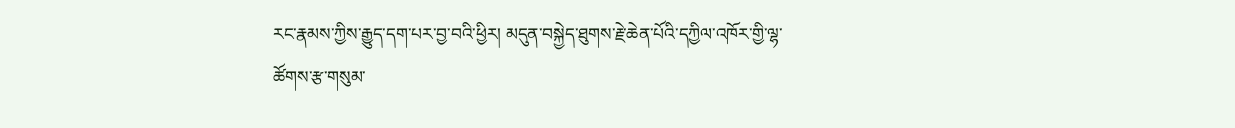རང་རྣམས་ཀྱིས་རྒྱུད་དག་པར་བྱ་བའི་ཕྱིར། མདུན་བསྐྱེད་ཐུགས་རྗེ་ཆེན་པོའི་དཀྱིལ་འཁོར་གྱི་ལྷ་ཚོགས་རྩ་གསུམ་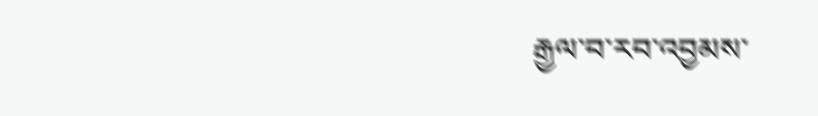རྒྱལ་བ་རབ་འབྱམས་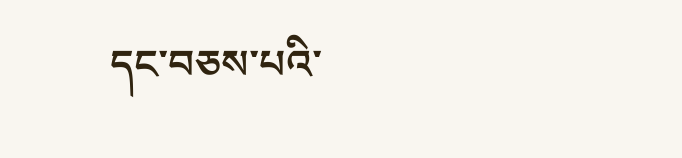དང་བཅས་པའི་